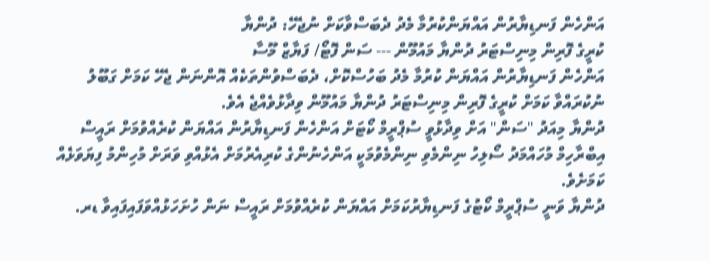އަންހެން ފަނޑިޔާރުން އައްޔަންކުރުމާ މެދު ދެބަސްވާކަށް ނުޖެހޭ: ދުންޔާ
ކުރީގެ ފޮރިން މިނިސްޓަރު ދުންޔާ މައުމޫން --- ސަން ފޮޓޯ/ ފަޔާޒް މޫސާ
އަންހެން ފަނޑިޔާރުން އައްޔަން ކުރުމާ މެދު ބަހުސްކޮށް، ދެބަސްވުންތަކެއް އޮންނަން ޖެހޭ ކަމަށް ގަބޫލު ނުކުރައްވާ ކަމަށް ކުރީގެ ފޮރިން މިނިސްޓަރު ދުންޔާ މައުމޫން ވިދާޅުވެއްޖެ އެވެ.
ދުންޔާ މިއަދު "ސަން" އަށް ވިދާޅުވީ ސުޕްރީމް ކޯޓަށް އަންހެން ފަނޑިޔާރުން އައްޔަން ކުރެއްވުމަށް ރައީސް އިބްރާހިމް މުހައްމަދު ސޯލިހު ނިންމެވި ނިންމެވުމަކީ އަންހެނުންގެ ކުރިއެރުމަށް އެޅުއްވި ވަރަށް މުހިންމު ފިޔަވަޅެއް ކަމަށެވެ.
ދުންޔާ ވަނީ ސުޕްރީމް ކޯޓުގެ ފަނޑިޔާރުކަމަށް އައްޔަން ކުރެއްވުމަށް ރައީސް ނަން ހުށަހަޅުއްވަފައިފައިވާ ޑރ.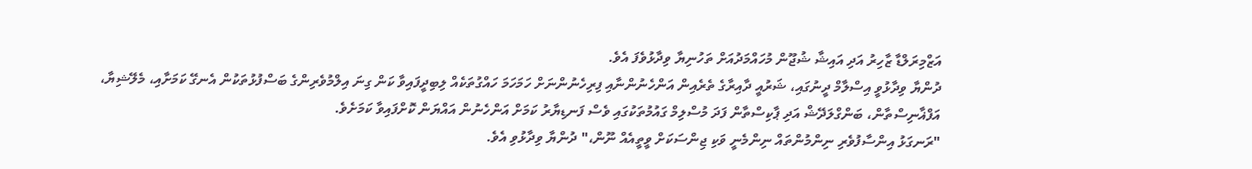އަޒްމިރަލްޑާ ޒާހިރު އަދި އައިޝާ ޝުޖޫން މުހައްމަދުއަށް ތަހުނިޔާ ވިދާޅުވެފަ އެވެ.
ދުންޔާ ވިދާޅުވީ އިސްލާމް ދީނުގައި، ޝަރުއީ ދާއިރާގެ ތެރެއިން އަންހެނުންނާއި ފިރިހެނުންނަށް ހަމަހަމަ ހައްގުތަކެއް ލިބިދީފައިވާ ކަން ގިނަ އިލްމުވެރިންގެ ބަސްފުޅުތަކުން އެނގޭ ކަމަށާއި، މެލޭޝިޔާ، އަފްޣާނިސްތާން، ބަންގްލަދޭޝް އަދި ޕާކިސްތާން ފަދަ މުސްލިމް ގައުމުތަކުގައި ވެސް ފަނޑިޔާރު ކަމަށް އަންހެނުން އައްޔަން ކޮށްފައިވާ ކަމަށެވެ.
"ރަނގަޅު އިންސާފުވެރި ނިންމުންތައް ނިންމެނީ ވަކި ޖިންސަކަށް ވީތީއެއް ނޫން،" ދުންޔާ ވިދާޅުވި އެވެ.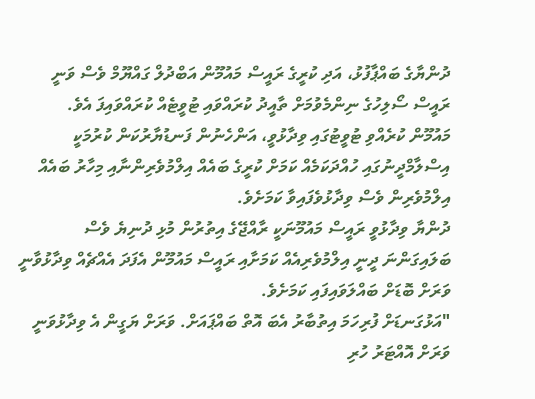ދުންޔާގެ ބައްޕާފުޅު، އަދި ކުރީގެ ރައީސް މައުމޫން އަބްދުލް ގައްޔޫމް ވެސް ވަނީ ރައީސް ސޯލިހުގެ ނިންމެވުމަށް ތާއީދު ކުރައްވައި ޓުވީޓެއް ކުރައްވައިފަ އެވެ.
މައުމޫން ކުރެއްވި ޓުވީޓުގައި ވިދާޅުވީ، އަންހެނުން ފަނޑުޔާރުކަން ކުރުމަކީ އިސްލާމްދީނުގައި ހުއްދަކަމެއް ކަމަށް ކުރީގެ ބައެއް އިލްމުވެރިންނާއި މިހާރު ބައެއް އިލްމުވެރިން ވެސް ވިދާޅުވެފައިވާ ކަމަށެވެ.
ދުންޔާ ވިދާޅުވީ ރައީސް މައުމޫނަކީ ރާއްޖޭގެ އިތުރުން މުޅި ދުނިޔެ ވެސް ބަލައިގަންނަ ދީނީ އިލްމުވެރިއެއް ކަމަށާއި ރައީސް މައުމޫން އެފަދަ އެއްޗެއް ވިދާޅުވާނީ ވަރަށް ބޮޑަށް ބައްލަވައިފައި ކަމަށެވެ.
"އަޅުގަނޑަށް ފުރިހަމަ އިތުބާރު އެބަ އޮތް ބައްޕައަށް. ވަރަށް ޔަގީން އެ ވިދާޅުވަނީ ވަރަށް އޮއްޓަރު ހުރި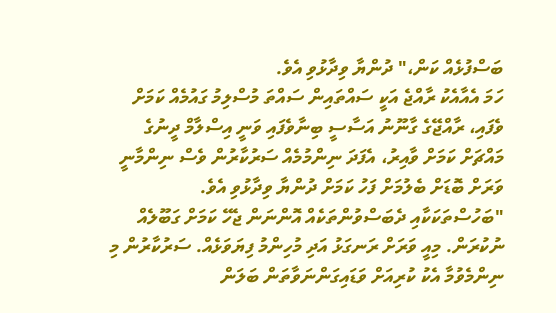ބަސްފުޅެއް ކަން،" ދުންޔާ ވިދާޅުވި އެވެ.
ހަމަ އެއާއެކު ރާއްޖެ އަކީ ސައްތައިން ސައްތަ މުސްލިމު ގައުމެއް ކަމަށް ވެފައި، ރާއްޖޭގެ ގާނޫނު އަސާސީ ބިނާވެފައި ވަނީ އިސްލާމް ދީނުގެ މައްޗަށް ކަމަށް ވާއިރު، އެފަދަ ނިންމުމެއް ސަރުކާރުން ވެސް ނިންމާނީ ވަރަށް ބޮޑަށް ބެލުމަށް ފަހު ކަމަށް ދުންޔާ ވިދާޅުވި އެވެ.
"ބަހުސްތަކަކާއި ދެބަސްވުންތަކެއް އޮންނަން ޖެހޭ ކަމަށް ގަބޫލެއް ނުކުރަން. މިއީ ވަރަށް ރަނގަޅު އަދި މުހިންމު ފިޔަވަޅެއް. ސަރުކާރުން މި ނިންމެވުމާ އެކު ކުރިއަށް ވަޑައިގަންނަވާތަން ބަލަން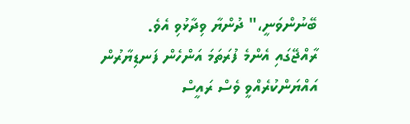ބޭނުންވަނީ،" ދުންޔާ ވިދާޅުވި އެވެ.
ރާއްޖޭގައި އެންމެ ފުރަތަމަ އަންހެން ފަނޑިޔާރުން އައްޔަންކުރެއްވީ ވެސް ރައީސް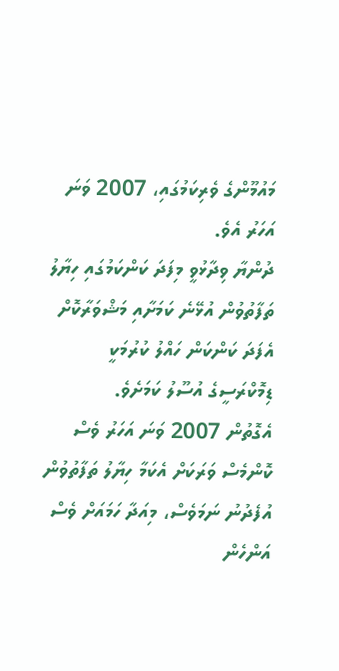މައުމޫންގެ ވެރިކަމުގައި، 2007 ވަނަ އަހަރު އެވެ.
ދުންޔާ ވިދާޅުވީ މިފަދަ ކަންކަމުގައި ހިޔާލު ތަފާތުވުން އުޅޭނެ ކަމަށާއި މަޝްވަރާކޮށް އެފަދަ ކަންކަން ހައްލު ކުރުމަކީ ޑިމޮކްރަސީގެ އުސޫލު ކަމަށެވެ.
އެގޮތުން 2007 ވަނަ އަހަރު ވެސް ކޮންމެސް ވަރަކަށް އެކަމާ ހިޔާލު ތަފާތުވުން އުފެދުނު ނަމަވެސް، މިއަދާ ހަމައަށް ވެސް އަންހެން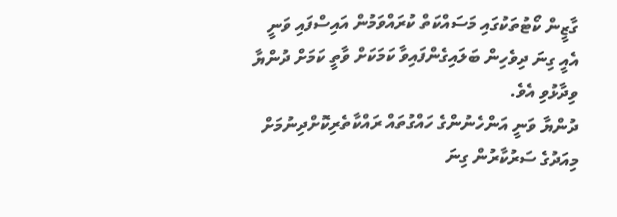ގާޒީން ކޯޓުތަކުގައި މަސައްކަތް ކުރައްވަމުން އައިސްފައި ވަނީ އެއީ ގިނަ ދިވެހިން ބަލައިގެންފައިވާ ކަމަކަށް ވާތީ ކަމަށް ދުންޔާ ވިދާޅުވި އެވެ.
ދުންޔާ ވަނީ އަންހެނުންގެ ހައްގުތައް ރައްކާތެރިކޮށްދިނުމަށް މިއަދުގެ ސަރުކާރުން ގިނަ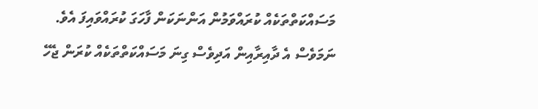މަސައްކަތްތަކެއް ކުރައްވަމުން އަންނަކަން ފާހަގަ ކުރައްވައިފަ އެވެ. ނަމަވެސް އެ ދާއިރާއިން އަދިވެސް ގިނަ މަސައްކަތްތަކެއް ކުރަން ޖެހޭ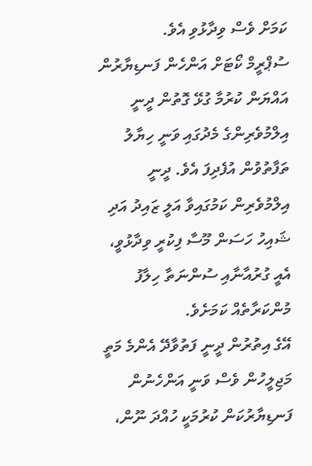ކަމަށް ވެސް ވިދާޅުވި އެވެ.
ސުޕްރީމް ކޯޓަށް އަންހެން ފަނޑިޔާރުން އައްޔަން ކުރުމާ ގުޅޭ ގޮތުން ދީނީ އިލްމުވެރިންގެ މެދުގައި ވަނީ ހިޔާލު ތަފާތުވުން އުފެދިފަ އެވެ. ދީނީ އިލްމުވެރިން ކަމުގައިވާ އަލީ ޒައިދު އަދި ޝައިހު ހަސަން މޫސާ ފިކުރީ ވިދާޅުވީ، އެއީ ގުރުއާނާއި ސުންނަތާ ހިލާފު މުންކަރާތެއް ކަމަށެވެ.
އޭގެ އިތުރުން ދީނީ ފަތުވާދޭ އެންމެ މަތީ މަޖިލީހުން ވެސް ވަނީ އަންހެނުން ފަނޑިޔާރުކަން ކުރުމަކީ ހުއްދަ ނޫން،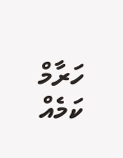ހަރާމް ކަމެއް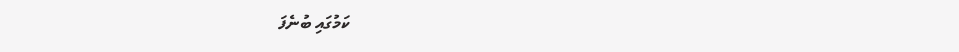ކަމުގައި ބުނެފަ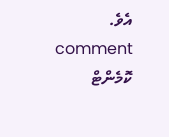އެވެ.
comment ކޮމެންޓް